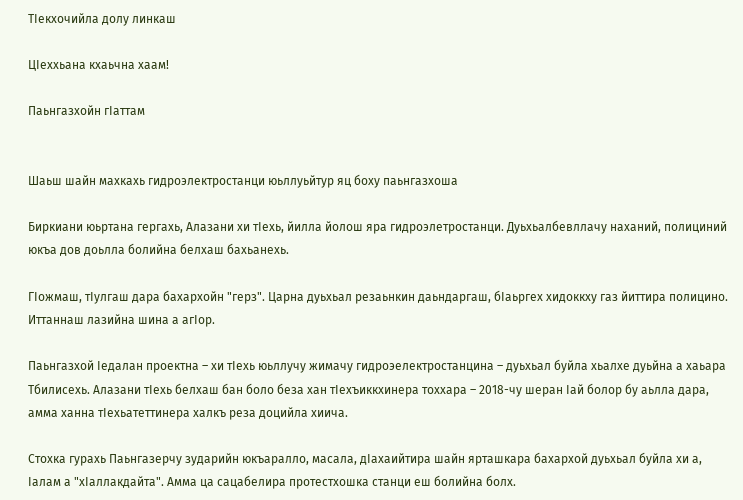ТIекхочийла долу линкаш

ЦIеххьана кхаьчна хаам!

Паьнгазхойн гIаттам


Шаьш шайн махкахь гидроэлектростанци юьллуьйтур яц боху паьнгазхоша

Биркиани юьртана гергахь, Алазани хи тIехь, йилла йолош яра гидроэлетростанци. Дуьхьалбевллачу наханий, полициний юкъа дов доьлла болийна белхаш бахьанехь.

ГIожмаш, тIулгаш дара бахархойн "герз". Царна дуьхьал резаьнкин даьндаргаш, бIаьргех хидоккху газ йиттира полицино. Иттаннаш лазийна шина а агIор.

Паьнгазхой Iедалан проектна – хи тIехь юьллучу жимачу гидроэелектростанцина – дуьхьал буйла хьалхе дуьйна а хаьара Тбилисехь. Алазани тIехь белхаш бан боло беза хан тIехъиккхинера тоххара – 2018-чу шеран Iай болор бу аьлла дара, амма ханна тIехьатеттинера халкъ реза доцийла хиича.

Стохка гурахь Паьнгазерчу зударийн юкъаралло, масала, дIахаийтира шайн ярташкара бахархой дуьхьал буйла хи а, Iалам а "хIаллакдайта". Амма ца сацабелира протестхошка станци еш болийна болх.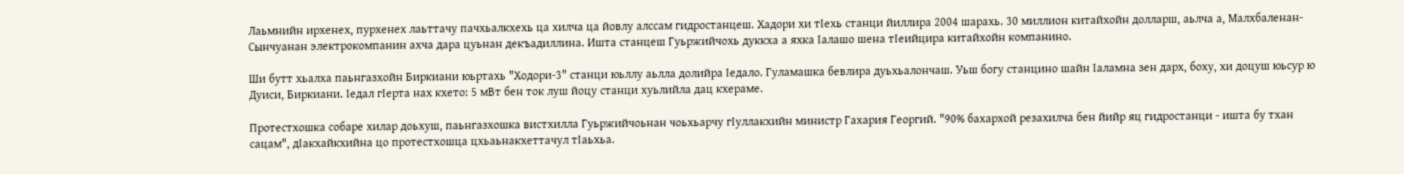Лаьмнийн ирхенех, пурхенех лаьттачу пачхьалкхехь ца хилча ца йовлу алссам гидростанцеш. Хадори хи тIехь станци йиллира 2004 шарахь. 30 миллион китайхойн долларш, аьлча а, Малхбаленан-Сынчуанан электрокомпанин ахча дара цуьнан декъадиллина. Ишта станцеш Гуьржийчохь дуккха а яхка Iалашо шена тIеийцира китайхойн компанино.

Ши бутт хьалха паьнгазхойн Биркиани юьртахь "Ходори-3" станци юьллу аьлла долийра Iедало. Гуламашка бевлира дуьхьалончаш. Уьш богу станцино шайн Iаламна зен дарх, боху, хи доцуш юьсур ю Дуиси, Биркиани. Iедал гIерта нах кхето: 5 мВт бен ток луш йоцу станци хуьлийла дац кхераме.

Протестхошка собаре хилар доьхуш, паьнгазхошка вистхилла Гуьржийчоьнан чоьхьарчу гIуллакхийн министр Гахария Георгий. "90% бахархой резахилча бен йийр яц гидростанци - ишта бу тхан сацам", дIакхайкхийна цо протестхошца цхьаьнакхеттачул тIаьхьа.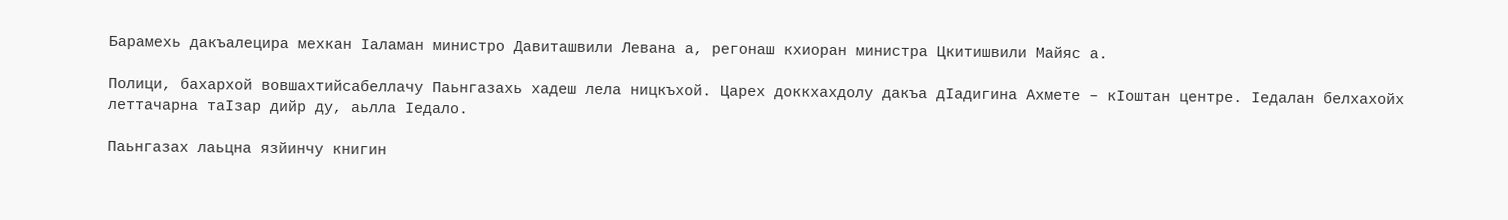Барамехь дакъалецира мехкан Iаламан министро Давиташвили Левана а, регонаш кхиоран министра Цкитишвили Майяс а.

Полици, бахархой вовшахтийсабеллачу Паьнгазахь хадеш лела ницкъхой. Царех доккхахдолу дакъа дIадигина Ахмете – кIоштан центре. Iедалан белхахойх леттачарна таIзар дийр ду, аьлла Iедало.

Паьнгазах лаьцна язйинчу книгин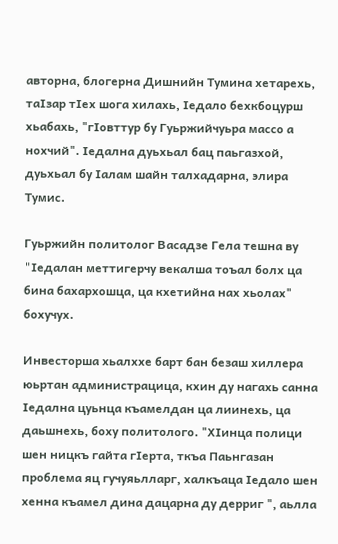авторна, блогерна Дишнийн Тумина хетарехь, таIзар тIех шога хилахь, Iедало бехкбоцурш хьабахь, "гIовттур бу Гуьржийчуьра массо а нохчий". Iедална дуьхьал бац паьгазхой, дуьхьал бу Iалам шайн талхадарна, элира Тумис.

Гуьржийн политолог Васадзе Гела тешна ву "Iедалан меттигерчу векалша тоъал болх ца бина бахархошца, ца кхетийна нах хьолах" бохучух.

Инвесторша хьалххе барт бан безаш хиллера юьртан администрацица, кхин ду нагахь санна Iедална цуьнца къамелдан ца лиинехь, ца даьшнехь, боху политолого. "ХIинца полици шен ницкъ гайта гIерта, ткъа Паьнгазан проблема яц гучуяьлларг, халкъаца Iедало шен хенна къамел дина дацарна ду дерриг ", аьлла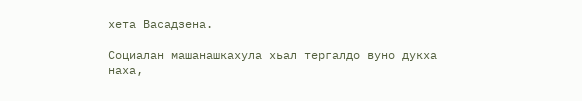хета Васадзена.

Социалан машанашкахула хьал тергалдо вуно дукха наха,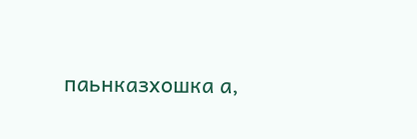паьнказхошка а,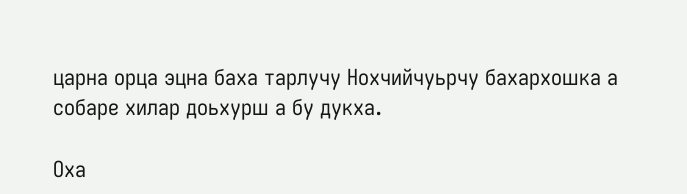царна орца эцна баха тарлучу Нохчийчуьрчу бахархошка а собаре хилар доьхурш а бу дукха.

Оха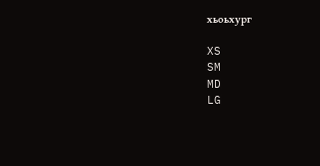хьоьхург

XS
SM
MD
LG